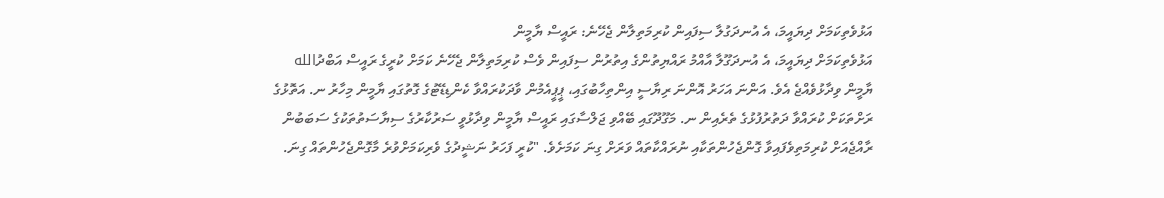އަޅުވެތިކަމަށް ދިޔައީމަ، އެ އުނދަގުލާ ސިފައިން ކުރިމަތިލާން ޖެހޭނެ: ރައީސް ޔާމީން
އަޅުވެތިކަމަށް ދިޔައީމަ، އެ އުނދަގޫލާ އާއްމު ރައްޔިތުންގެ އިތުރުން ސިފައިން ވެސް ކުރިމަތިލާން ޖެހޭނެ ކަމަށް ކުރީގެ ރައީސް އަބްދުالله ޔާމީން ވިދާޅުވެއްޖެ އެވެ. އަންނަ އަހަރު އޮންނަ ރިޔާސީ އިންތިހާބުގައި، ޕީޕީއެމުން ވާދަކުރައްވާ ކެންޑިޑޭޓުގެ ގޮތުގައި ޔާމީން މިހާރު ނ. އަތޮޅުގެ ރަށްތަކަށް ކުރައްވާ ދަތުރުފުޅުގެ ތެރެއިން ނ. މަގޫދޫގައި ބޭއްވި ޖަލްސާގައި ރައީސް ޔާމީން ވިދާޅުވީ ސަރުކާރުގެ ސިޔާސަތުތަކުގެ ސަބަބުން ރާއްޖެއަށް ކުރިމަތިވެފައިވާ ގޮންޖެހުންތަކާއި ނުރައްކާތައް ވަރަށް ގިނަ ކަމަށެވެ. "ކުރީ ފަހަރު ނަޝީދުގެ ވެރިކަމަށްވުރެ މާގޮންޖެހުންތައް ގިނަ.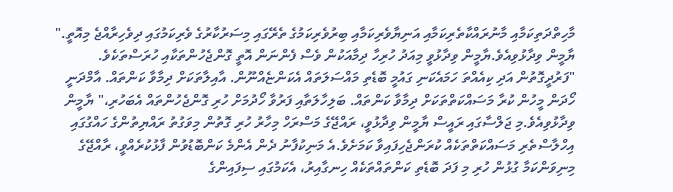މާހިތްދަތިކަމާއި މާނުރައްކާތެރިކަމާއި އަނިޔާވެރިކަމާއި ބިރުވެރިކަމުގެ ތެރޭގައި މިސަރުކާރުގެ ވެރިކަމުގައި ދިވެހިރާއްޖެ މިއޮތީ." ޔާމީން ވިދާޅުވިއެވެ.ޔާމީން ވިދާޅުވީ މިއަދު ހުރިހާ ދިމާއަކުން ވެސް ފެންނަން އޮތީ ގޮންޖެހުންތަކާއި ހުރަސްތަކެވެ. "ފަރުދީގޮތުން އަދި ކިއެއްތަ ހަމައެކަނި ގައުމީ ބޮޑެތި މައްސަލަތައް އެކަންޏެއްނޫން. އާއިލާތަކަށް ދިމާވާ ކަންތައް. އާމްދަނީ ހޯދަން މީހުން ކުރާ މަސައްކަތްތަކަށް ދިމާވާ ކަންތައް. ބަލިހާލަތާއި ފަރުވާ ހޯދުމަށް ހުރި ގޮންޖެހުންތައް އެބަހުރި،" ޔާމީން ވިދާޅުވިއެވެ.މި ޖަލްސާގައި ރައީސް ޔާމީން ވިދާޅުވީ، ރައްޖޭގެ މަސްރަހް މިހާރު ހުރި ގޮތުން މިވަގުތު ރައްޔިތުންގެ ހައްގުގައި އިހްލާސްތެރި މަސައްކަތްތަކެއް ކުރަންޖެހިފައިވާ ކަމަށެވެ.އެ މަނިކުފާނު ދެން އެންމެ ކަންބޮޑުވުން ފާޅުކުރެއްވީ، ރާއްޖޭގެ މިނިވަންކަމާ ގުޅުން ހުރި މި ފަދަ ބޮޑެތި ކަންތައްތަކެއް ހިނގާއިރު، އެކަމުގައި ސިފައިންގެ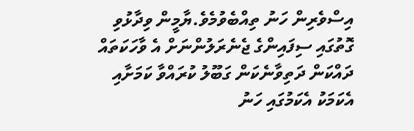އިސްވެރިން ހަނު ތިއްބެވުމެވެ.ޔާމީން ވިދާޅުވި ގޮތުގައި ސިފައިންގެ ޖެނެރަލުންނަށް އެ ވާހަކަތައް ދައްކަން ދަތިވާނެކަން ގަބޫލު ކުރައްވާ ކަމަށާއި އެކަމަކު އެކަމުގައި ހަނު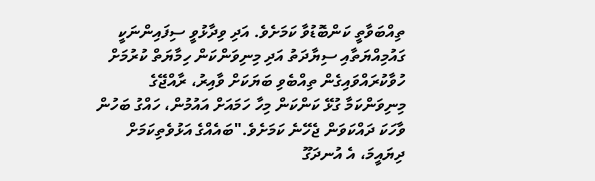ތިއްބަވާތީ ކަންބޮޑުވާ ކަމަށެވެ. އަދި ވިދާޅުވީ ސިފައިންނަކީ ގައުމިއްޔަތާއި ސިޔާދަތު އަދި މިނިވަންކަން ހިމާޔަތް ކުރުމަށް ހުވާކުރައްވައިގެން ތިއްބެވި ބަޔަކަށް ވާއިރު، ރާއްޖޭގެ މިނިވަންކަމާ ގުޅޭ ކަންކަން މިހާ ހަމައަށް އައުމުން، ހައްގު ބަހުން ވާހަކަ ދައްކަވަން ޖެހޭނެ ކަމަށެވެ."ބައެއްގެ އަޅުވެތިކަމަށް ދިޔައީމަ، އެ އުނދަގޫ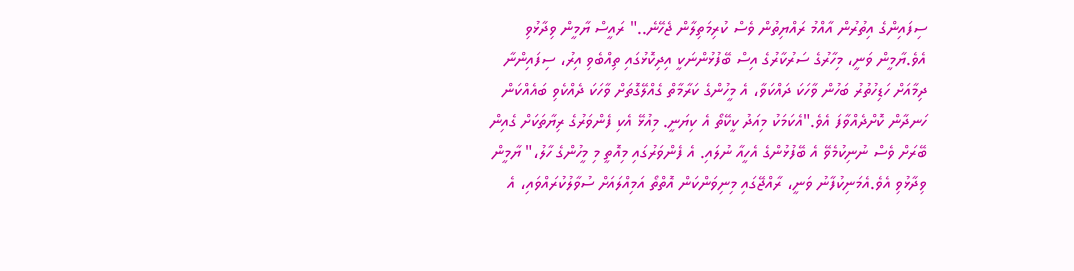ސިފައިންގެ އިތުރުން އާއްމު ރައްޔިތުން ވެސް ކުރިމަތިލާން ޖެހޭނެ.." ރައީސް ޔާމީން ވިދާޅުވި އެވެ.ޔާމީން ވަނީ، މިހާރުގެ ސަރުކާރުގެ އިސް ބޭފުޅުންނަކީ އިދިކޮޅުގައި ތިއްބެވި އިރު، ސިފައިންނާ ދިމާއަށް ހަޑިހުތުރު ބަހުން ވާހަކަ ދައްކަވާ، އެ މީހުންގެ ކަރާމާތް ގެއްލޭގޮތަށް ވާހަކަ ދެއްކެވި ބައެއްކަން ހަނދާން ކޮށްދެއްވާފަ އެވެ."އެކަމަކު މިއަދު ކީކޭތޯ އެ ކިޔަނީ. މިއުޅޭ އެކި ފެންވަރުގެ ރިޔާތަކަށް ގެއިން ބޭރަށް ވެސް ނުނިކުމެވޭ އެ ބޭފުޅުންގެ އެހީއާ ނުލައި. އެ ފެންވަރުގައި މިއޮތީ މި މީހުންގެ ހާލު،" ޔާމީން ވިދާޅުވި އެވެ.އެމަނިކުފާނު ވަނީ، ރާއްޖޭގައި މިނިވަންކަން އޮތްތޯ އަމިއްލައަށް ސުވާލުކުރައްވައި، އެ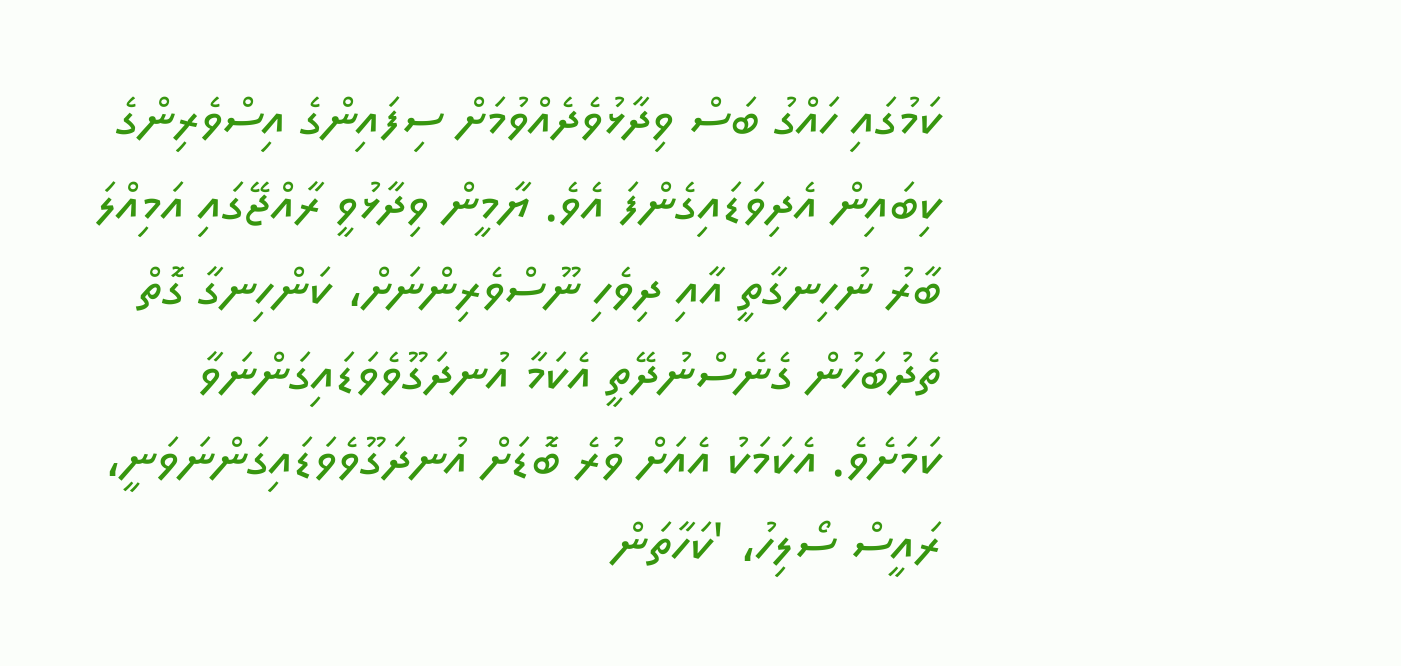ކަމުގައި ހައްގު ބަސް ވިދާޅުވެދެއްވުމަށް ސިފައިންގެ އިސްވެރިންގެ ކިބައިން އެދިވަޑައިގެންފަ އެވެ. ޔާމީން ވިދާޅުވީ ރާއްޖޭގައި އަމިއްލަ ބާރު ނުހިނގާތީ އާއި ދިވެހި ނޫސްވެރިންނަށް، ކަންހިނގާ ގޮތް ތެދުބަހުން ގެނެސްނުދޭތީ އެކަމާ އުނދަގޫވެވަޑައިގަންނަވާ ކަމަށެވެ. އެކަމަކު އެއަށް ވުރެ ބޮޑަށް އުނދަގޫވެވަޑައިގަންނަވަނީ، ރައީސް ސޯލިހު، 'ކަހާތަން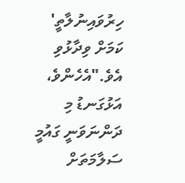ހިރުވައިނުލާތީ' ކަމަށް ވިދާޅުވި އެވެ."އެހެންވެ، އަޅުގަނޑު މި ދަންނަވަނީ ގައުމީ ސަލާމަތަށް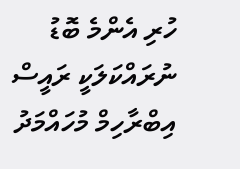ހުރި އެންމެ ބޮޑު ނުރައްކަލަކީ ރައީސް އިބްރާހިމް މުހައްމަދު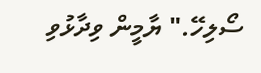ސޯލިހޭ." ޔާމީން ވިދާޅުވި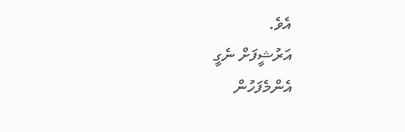އެވެ.
އަރުޝީފަށް ނެގީ
އެންމެފަހުން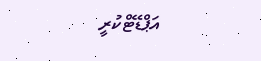އަޕްޑޭޓްކުރީ